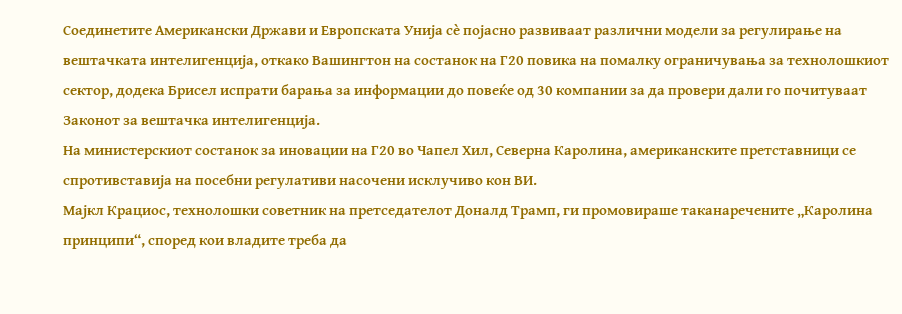Соединетите Американски Држави и Европската Унија сè појасно развиваат различни модели за регулирање на вештачката интелигенција, откако Вашингтон на состанок на Г20 повика на помалку ограничувања за технолошкиот сектор, додека Брисел испрати барања за информации до повеќе од 30 компании за да провери дали го почитуваат Законот за вештачка интелигенција.
На министерскиот состанок за иновации на Г20 во Чапел Хил, Северна Каролина, американските претставници се спротивставија на посебни регулативи насочени исклучиво кон ВИ.
Мајкл Крациос, технолошки советник на претседателот Доналд Трамп, ги промовираше таканаречените „Каролина принципи“, според кои владите треба да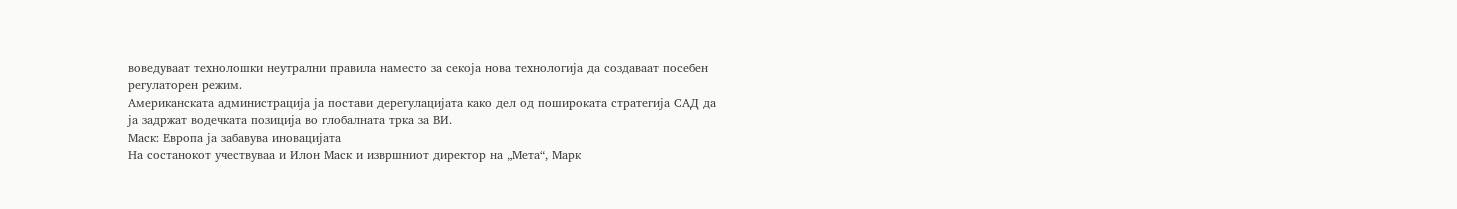воведуваат технолошки неутрални правила наместо за секоја нова технологија да создаваат посебен регулаторен режим.
Американската администрација ја постави дерегулацијата како дел од пошироката стратегија САД да ја задржат водечката позиција во глобалната трка за ВИ.
Маск: Европа ја забавува иновацијата
На состанокот учествуваа и Илон Маск и извршниот директор на „Мета“, Марк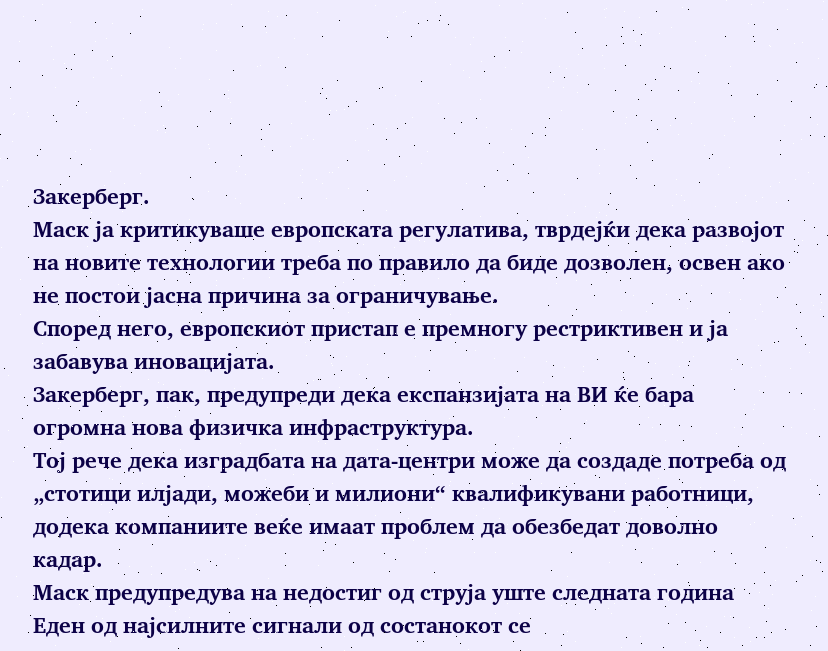Закерберг.
Маск ја критикуваше европската регулатива, тврдејќи дека развојот на новите технологии треба по правило да биде дозволен, освен ако не постои јасна причина за ограничување.
Според него, европскиот пристап е премногу рестриктивен и ја забавува иновацијата.
Закерберг, пак, предупреди дека експанзијата на ВИ ќе бара огромна нова физичка инфраструктура.
Тој рече дека изградбата на дата-центри може да создаде потреба од „стотици илјади, можеби и милиони“ квалификувани работници, додека компаниите веќе имаат проблем да обезбедат доволно кадар.
Маск предупредува на недостиг од струја уште следната година
Еден од најсилните сигнали од состанокот се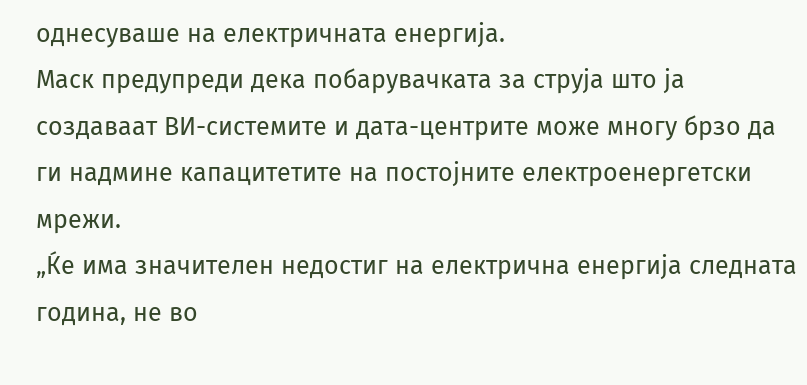однесуваше на електричната енергија.
Маск предупреди дека побарувачката за струја што ја создаваат ВИ-системите и дата-центрите може многу брзо да ги надмине капацитетите на постојните електроенергетски мрежи.
„Ќе има значителен недостиг на електрична енергија следната година, не во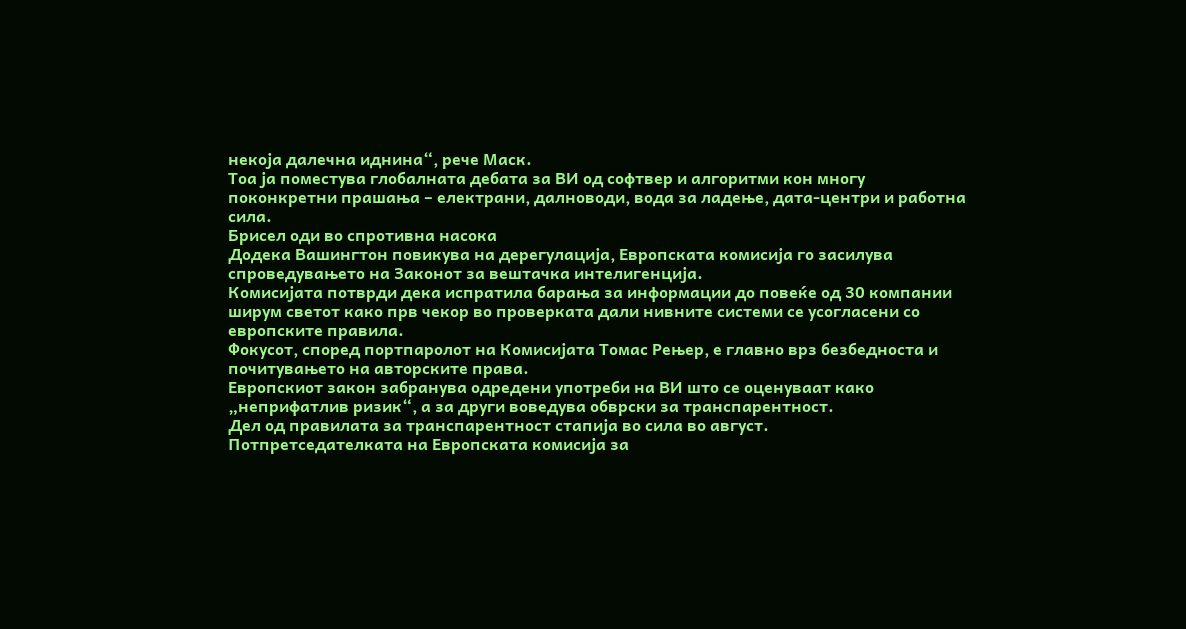некоја далечна иднина“, рече Маск.
Тоа ја поместува глобалната дебата за ВИ од софтвер и алгоритми кон многу поконкретни прашања – електрани, далноводи, вода за ладење, дата-центри и работна сила.
Брисел оди во спротивна насока
Додека Вашингтон повикува на дерегулација, Европската комисија го засилува спроведувањето на Законот за вештачка интелигенција.
Комисијата потврди дека испратила барања за информации до повеќе од 30 компании ширум светот како прв чекор во проверката дали нивните системи се усогласени со европските правила.
Фокусот, според портпаролот на Комисијата Томас Рењер, е главно врз безбедноста и почитувањето на авторските права.
Европскиот закон забранува одредени употреби на ВИ што се оценуваат како „неприфатлив ризик“, а за други воведува обврски за транспарентност.
Дел од правилата за транспарентност стапија во сила во август.
Потпретседателката на Европската комисија за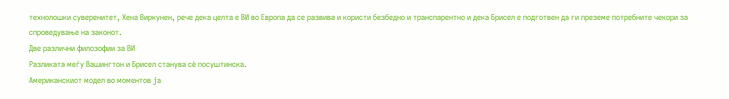технолошки суверенитет, Хена Виркунен, рече дека целта е ВИ во Европа да се развива и користи безбедно и транспарентно и дека Брисел е подготвен да ги преземе потребните чекори за спроведување на законот.
Две различни филозофии за ВИ
Разликата меѓу Вашингтон и Брисел станува сè посуштинска.
Американскиот модел во моментов ја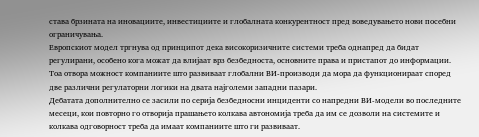става брзината на иновациите, инвестициите и глобалната конкурентност пред воведувањето нови посебни ограничувања.
Европскиот модел тргнува од принципот дека високоризичните системи треба однапред да бидат регулирани, особено кога можат да влијаат врз безбедноста, основните права и пристапот до информации.
Тоа отвора можност компаниите што развиваат глобални ВИ-производи да мора да функционираат според две различни регулаторни логики на двата најголеми западни пазари.
Дебатата дополнително се засили по серија безбедносни инциденти со напредни ВИ-модели во последните месеци, кои повторно го отворија прашањето колкава автономија треба да им се дозволи на системите и колкава одговорност треба да имаат компаниите што ги развиваат.